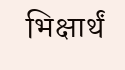भिक्षार्थं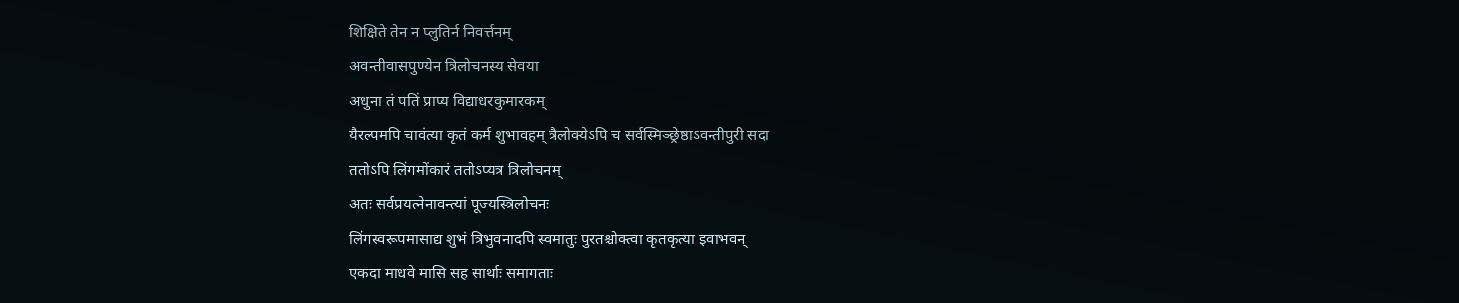शिक्षिते तेन न प्लुतिर्न निवर्त्तनम्
अवन्तीवासपुण्येन त्रिलोचनस्य सेवया
अधुना तं पतिं प्राप्य विद्याधरकुमारकम्
यैरल्पमपि चावंत्या कृतं कर्म शुभावहम् त्रैलोक्येऽपि च सर्वस्मिञ्छ्रेष्ठाऽवन्तीपुरी सदा
ततोऽपि लिंगमोंकारं ततोऽप्यत्र त्रिलोचनम्
अतः सर्वप्रयत्नेनावन्त्यां पूज्यस्त्रिलोचनः
लिंगस्वरूपमासाद्य शुभं त्रिभुवनादपि स्वमातुः पुरतश्चोक्त्वा कृतकृत्या इवाभवन्
एकदा माधवे मासि सह सार्थाः समागताः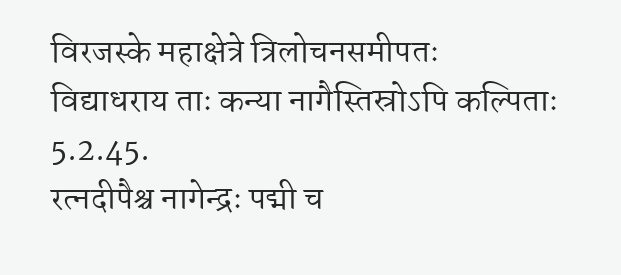विरजस्के महाक्षेत्रे त्रिलोचनसमीपतः
विद्याधराय ताः कन्या नागैस्तिस्रोऽपि कल्पिताः 5.2.45.
रत्नदीपैश्च नागेन्द्रः पद्मी च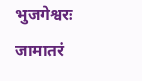भुजगेश्वरः जामातरं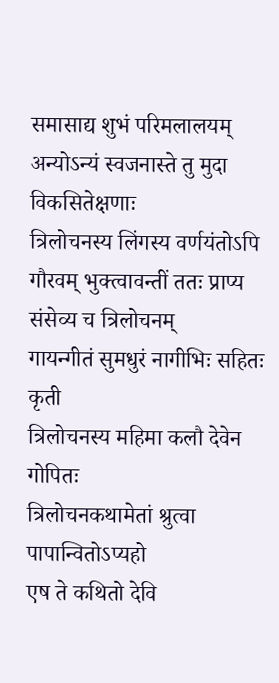समासाद्य शुभं परिमलालयम्
अन्योऽन्यं स्वजनास्ते तु मुदा विकसितेक्षणाः
त्रिलोचनस्य लिंगस्य वर्णयंतोऽपि गौरवम् भुक्त्वावन्तीं ततः प्राप्य संसेव्य च त्रिलोचनम्
गायन्गीतं सुमधुरं नागीभिः सहितः कृती
त्रिलोचनस्य महिमा कलौ देवेन गोपितः
त्रिलोचनकथामेतां श्रुत्वा पापान्वितोऽप्यहो
एष ते कथितो देवि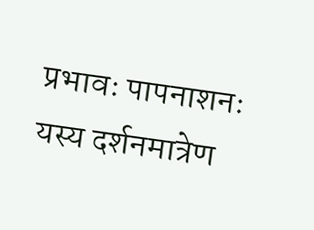प्रभावः पापनाशनः
यस्य दर्शनमात्रेण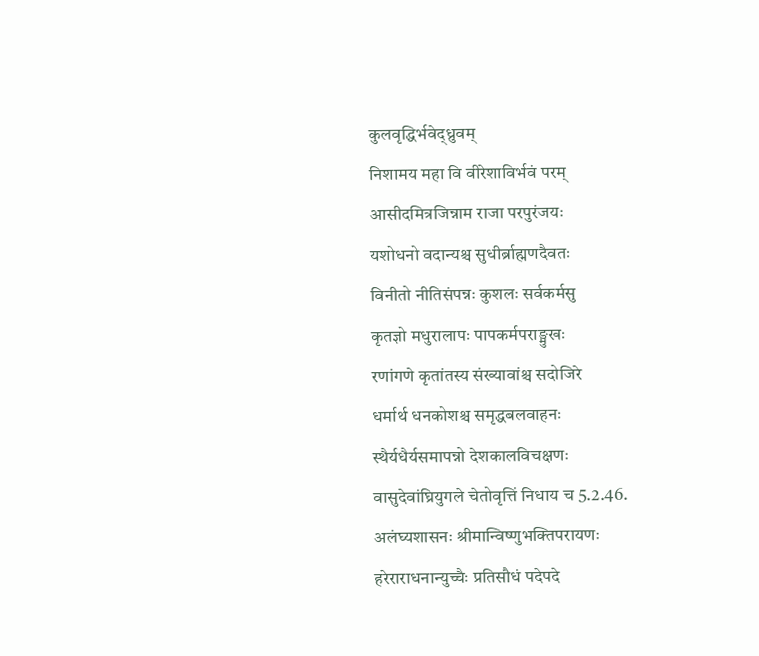कुलवृद्धिर्भवेद्ध्रुवम्
निशामय महा वि वीरेशाविर्भवं परम्
आसीदमित्रजिन्नाम राजा परपुरंजयः
यशोधनो वदान्यश्च सुधीर्ब्राह्मणदैवतः
विनीतो नीतिसंपन्नः कुशलः सर्वकर्मसु
कृतज्ञो मधुरालापः पापकर्मपराङ्मुखः
रणांगणे कृतांतस्य संख्यावांश्च सदोजिरे
धर्मार्थ धनकोशश्च समृद्धबलवाहनः
स्थैर्यधैर्यसमापन्नो देशकालविचक्षणः
वासुदेवांघ्रियुगले चेतोवृत्तिं निधाय च 5.2.46.
अलंघ्यशासनः श्रीमान्विष्णुभक्तिपरायणः
हरेराराधनान्युच्चैः प्रतिसौधं पदेपदे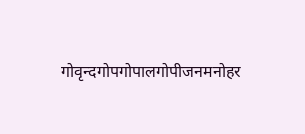गोवृन्दगोपगोपालगोपीजनमनोहर